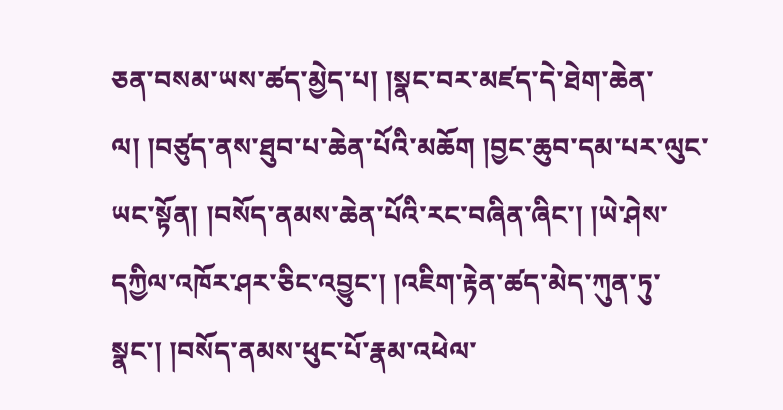ཅན་བསམ་ཡས་ཚད་མྱེད་པ། །སྣང་བར་མཛད་དེ་ཐེག་ཆེན་ལ། །བཙུད་ནས་ཐུབ་པ་ཆེན་པོའི་མཆོག །བྱང་ཆུབ་དམ་པར་ལུང་ཡང་སྟོན། །བསོད་ནམས་ཆེན་པོའི་རང་བཞིན་ཞིང་། །ཡེ་ཤེས་དཀྱིལ་འཁོར་ཤར་ཅིང་འབྱུང་། །འཇིག་རྟེན་ཚད་མེད་ཀུན་ཏུ་སྣང་། །བསོད་ནམས་ཕུང་པོ་རྣམ་འཕེལ་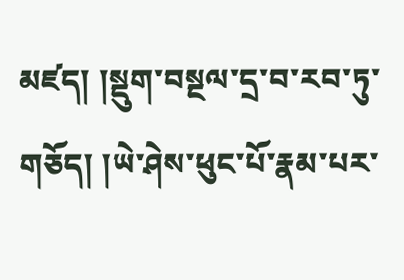མཛད། །སྡུག་བསྔལ་དྲ་བ་རབ་ཏུ་གཅོད། །ཡེ་ཤེས་ཕུང་པོ་རྣམ་པར་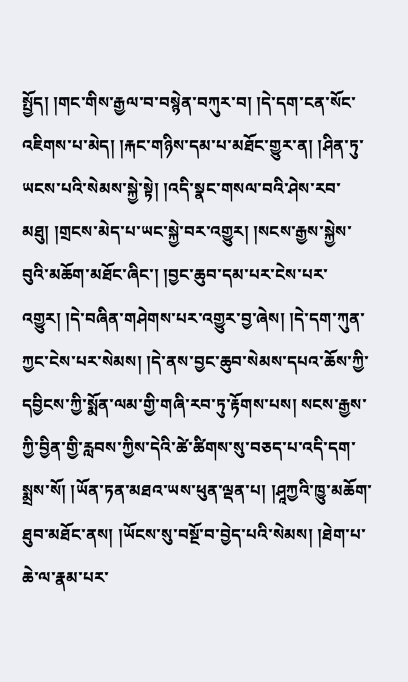སྤྱོད། །གང་གིས་རྒྱལ་བ་བསྙེན་བཀུར་བ། །དེ་དག་ངན་སོང་འཇིགས་པ་མེད། །རྐང་གཉིས་དམ་པ་མཐོང་གྱུར་ན། །ཤིན་ཏུ་ཡངས་པའི་སེམས་སྐྱེ་སྟེ། །འདི་སྣང་གསལ་བའི་ཤེས་རབ་མཐུ། །གྲངས་མེད་པ་ཡང་སྐྱེ་བར་འགྱུར། །སངས་རྒྱས་སྐྱེས་བུའི་མཆོག་མཐོང་ཞིང་། །བྱང་ཆུབ་དམ་པར་ངེས་པར་འགྱུར། །དེ་བཞིན་གཤེགས་པར་འགྱུར་བྱ་ཞེས། །དེ་དག་ཀུན་ཀྱང་ངེས་པར་སེམས། །དེ་ནས་བྱང་ཆུབ་སེམས་དཔའ་ཆོས་ཀྱི་དབྱིངས་ཀྱི་སྨོན་ལམ་གྱི་གཞི་རབ་ཏུ་རྟོགས་པས། སངས་རྒྱས་ཀྱི་བྱིན་གྱི་རླབས་ཀྱིས་དེའི་ཚེ་ཚིགས་སུ་བཅད་པ་འདི་དག་སྨྲས་སོ། །ཡོན་ཏན་མཐའ་ཡས་ཕུན་ལྡན་པ། །ཤཱཀྱའི་ཁྱུ་མཆོག་ཐུབ་མཐོང་ནས། །ཡོངས་སུ་བསྔོ་བ་བྱེད་པའི་སེམས། །ཐེག་པ་ཆེ་ལ་རྣམ་པར་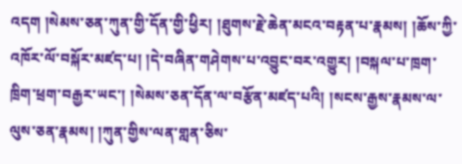འདག །སེམས་ཅན་ཀུན་གྱི་དོན་གྱི་ཕྱིར། །ཐུགས་རྗེ་ཆེན་མངའ་བརྟན་པ་རྣམས། །ཆོས་ཀྱི་འཁོར་ལོ་བསྐོར་མཛད་པ། །དེ་བཞིན་གཤེགས་པ་འབྱུང་བར་འགྱུར། །བསྐལ་པ་ཁྲག་ཁྲིག་ཕྲག་བརྒྱར་ཡང་། །སེམས་ཅན་དོན་ལ་བརྩོན་མཛད་པའི། །སངས་རྒྱས་རྣམས་ལ་ལུས་ཅན་རྣམས། །ཀུན་གྱིས་ལན་གླན་ཅིས་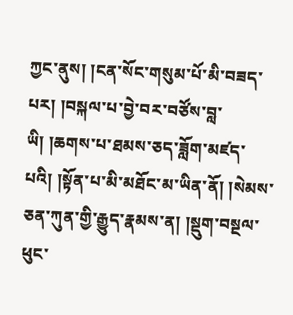ཀྱང་ནུས། །ངན་སོང་གསུམ་པོ་མི་བཟད་པར། །བསྐལ་པ་བྱེ་བར་བཙོས་བླ་ཡི། །ཆགས་པ་ཐམས་ཅད་ཟློག་མཛད་པའི། །སྟོན་པ་མི་མཐོང་མ་ཡིན་ནོ། །སེམས་ཅན་ཀུན་གྱི་རྒྱུད་རྣམས་ན། །སྡུག་བསྔལ་ཕུང་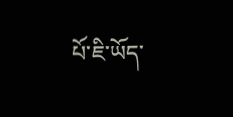པོ་ཇི་ཡོད་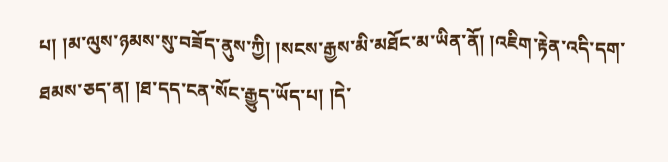པ། །མ་ལུས་ཉམས་སུ་བཟོད་ནུས་ཀྱི། །སངས་རྒྱས་མི་མཐོང་མ་ཡིན་ནོ། །འཇིག་རྟེན་འདི་དག་ཐམས་ཅད་ན། །ཐ་དད་ངན་སོང་རྒྱུད་ཡོད་པ། །དེ་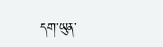དག་ཡུན་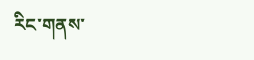རིང་གནས་